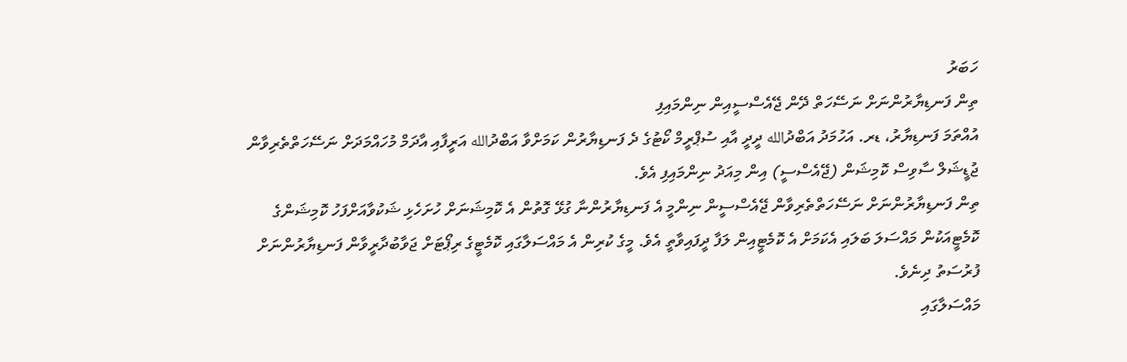ހަބަރު
ތިން ފަނޑިޔާރުންނަށް ނަސޭހަތް ދޭން ޖޭއެސްސީއިން ނިންމައިފި
އުއްތަމަ ފަނޑިޔާރު، ޑރ. އަހުމަދު އަބްދުالله ދީދީ އާއި ސުޕްރީމް ކޯޓުގެ ދެ ފަނޑިޔާރުން ކަމަށްވާ އަބްދުالله އަރީފާއި އާދަމް މުހައްމަދަށް ނަސޭހަތްތެރިވާން ޖުޑީޝަލް ސާވިސް ކޮމިޝަން (ޖޭއެސްސީ) އިން މިއަދު ނިންމައިފި އެވެ.
ތިން ފަނޑިޔާރުންނަށް ނަސޭހަތްތެރިވާން ޖޭއެސްސީން ނިންމީ އެ ފަނޑިޔާރުންނާ ގުޅޭ ގޮތުން އެ ކޮމިޝަނަށް ހުށަހެޅި ޝަކުވާއަށްފަހު ކޮމިޝަންގެ ކޮމެޓީއަކުން މައްސަލަ ބަލައި އެކަމަށް އެ ކޮމެޓީއިން ލަފާ ދީފައިވާތީ އެވެ. މީގެ ކުރިން އެ މައްސަލާގައި ކޮމެޓީގެ ރިޕޯޓަށް ޖަވާބުދާރީވާން ފަނޑިޔާރުންނަށް ފުރުސަތު ދިނެވެ.
މައްސަލާގައި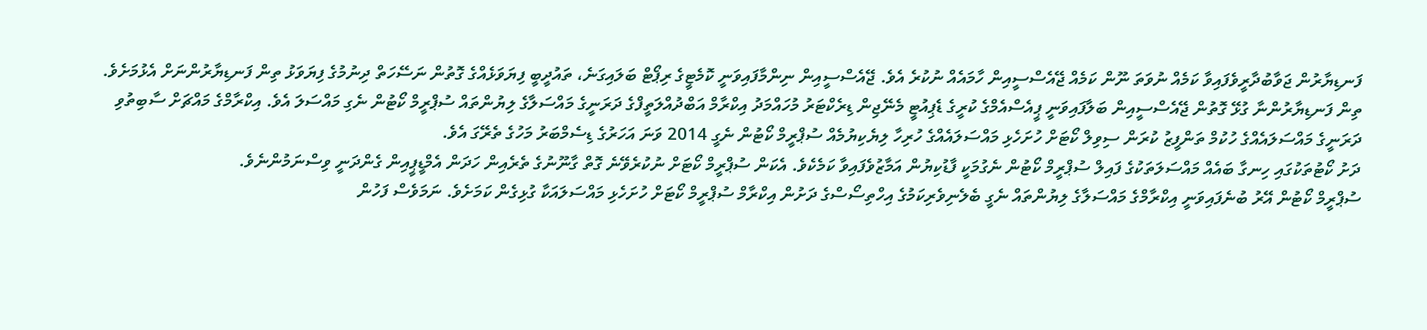ފަނޑިޔާރުން ޖަވާބުދާރީވެފައިވާ ކަމެއް ނުވަތަ ނޫން ކަމެއް ޖޭއެސްސީއިން ހާމައެއް ނުކުރެ އެވެ. ޖޭއެސްސީއިން ނިންމާފައިވަނީ ކޮމެޓީގެ ރިޕޯޓް ބަލައިގަނެ، ތައުދީބީ ފިޔަވަޅެއްގެ ގޮތުން ނަސޭހަތް ދިނުމުގެ ފިޔަވަޅު ތިން ފަނޑިޔާރުންނަށް އެޅުމަށެވެ.
ތިން ފަނޑިޔާރުންނާ ގުޅޭ ގޮތުން ޖޭއެސްސީއިން ބަލާފައިވަނީ ޕީއެސްއެމްގެ ކުރީގެ ޑެޕިއުޓީ މެނޭޖިން ޑިރެކްޓަރު މުހައްމަދު އިކްރާމް އަބްދުއްލަތީފްގެ ދަރަނީގެ މައްސަލާގެ ލިޔުންތައް ސުޕްރީމް ކޯޓުން ނެގި މައްސަލަ އެވެ. އިކްރާމްގެ މައްޗަށް ސާބިތުވި ދަރަނީގެ މައްސަލައެއްގެ ހުކުމް ތަންފީޒު ކުރަން ސިވިލް ކޯޓަށް ހުށަހެޅި މައްސަލައެއްގެ ހުރިހާ ލިޔެކިޔުމެއް ސުޕްރީމް ކޯޓުން ނެގީ 2014 ވަނަ އަހަރުގެ ޑިސެމްބަރު މަހުގެ ތެރޭގަ އެވެ.
ދަށު ކޯޓުތަކުގައި ހިނގާ ބައެއް މައްސަލަތަކުގެ ފައިލް ސުޕްރީމް ކޯޓުން ނެގުމަކީ ފާޑުކިޔުން އަމާޒުވެފައިވާ ކަމެކެވެ. އެކަން ސުޕްރީމް ކޯޓަށް ނުކުރެވޭނެ ގޮތް ގާނޫނުގެ ތެރެއިން ހަދަން އެމްޑީޕީއިން ގެންދަނީ ވިސްނަމުންނެވެ.
ސުޕްރީމް ކޯޓުން އޭރު ބުނެފައިވަނީ އިކްރާމްގެ މައްސަލާގެ ލިޔުންތައް ނެގީ ބެލެނިވެރިކަމުގެ އިހްތިސޯސްގެ ދަށުން އިކްރާމް ސުޕްރީމް ކޯޓަށް ހުށަހެޅި މައްސަލައަކާ ގުޅިގެން ކަމަށެވެ. ނަމަވެސް ފަހުން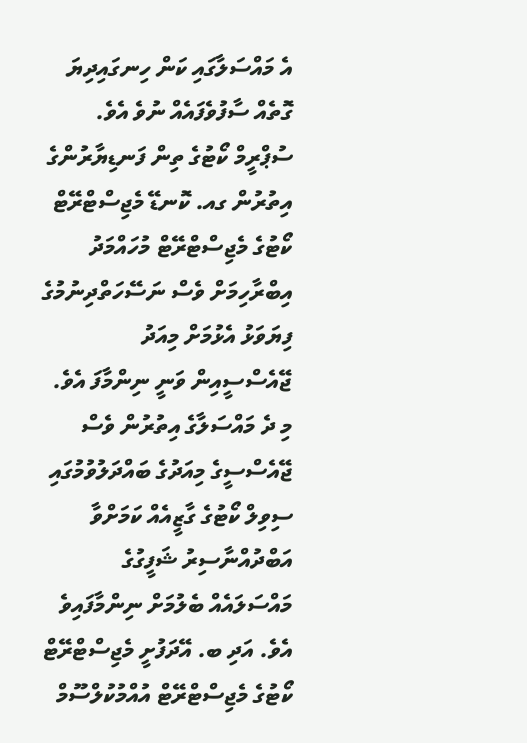އެ މައްސަލާގައި ކަން ހިނގައިދިޔަ ގޮތެއް ސާފުވެފައެއް ނުވެ އެވެ.
ސުޕްރީމް ކޯޓުގެ ތިން ފަނޑިޔާރުންގެ އިތުރުން ގއ. ކޮނޑޭ މެޖިސްޓްރޭޓް ކޯޓުގެ މެޖިސްޓްރޭޓް މުހައްމަދު އިބްރާހިމަށް ވެސް ނަސޭހަތްދިނުމުގެ ފިޔަވަޅު އެޅުމަށް މިއަދު ޖޭއެސްސީއިން ވަނީ ނިންމާފަ އެވެ.
މި ދެ މައްސަލާގެ އިތުރުން ވެސް ޖޭއެސްސީގެ މިއަދުގެ ބައްދަލުވުމުގައި ސިވިލް ކޯޓުގެ ގާޒީއެއް ކަމަށްވާ އަބްދުއްނާސިރު ޝަފީގުގެ މައްސަލައެއް ބެލުމަށް ނިންމާފައިވެ އެވެ. އަދި ބ. އޭދަފުށީ މެޖިސްޓްރޭޓް ކޯޓުގެ މެޖިސްޓްރޭޓް އުއްމުކުލްސޫމް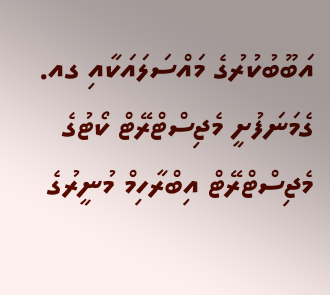އަބޫބުކުރުގެ މައްސަލައަކާއި ގއ. ގެމަނަފުށީ މެޖިސްޓްރޭޓް ކޯޓުގެ މެޖިސްޓްރޭޓް އިބްރާހިމް މުނީރުގެ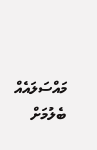މައްސަލައެއް ބެލުމަށް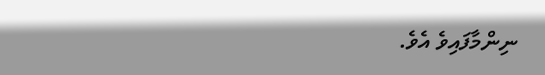ނިންމާފައިވެ އެވެ.